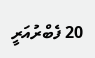20 ފެބްރުއަރީ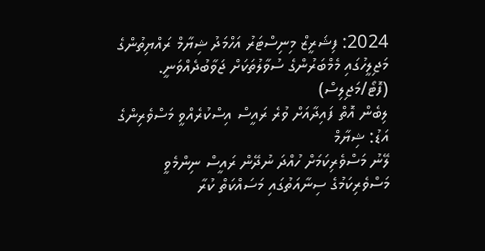2024: ފިޝަރީޒް މިނިސްޓަރު އަހްމަދު ޝިޔާމް ރައްޔިތުންގެ މަޖިލީހުގައި މެމްބަރުންގެ ސުވާލުތަކަށް ޖަވާބުދެއްވަނީ. (ފޮޓޯ/މަޖިލިސް)
ލިބެން އޮތް ފައިދާއަށް ވުރެ ރައީސް އިސްކުރެއްވީ މަސްވެރިންގެ އަޑު: ޝިޔާމް
ލޭނު މަސްވެރިކަމަށް ހުއްދަ ނުދޭން ރައީސް ނިންމެވީ މަސްވެރިކަމުގެ ސިނާއަތުގައި މަސައްކަތް ކުރާ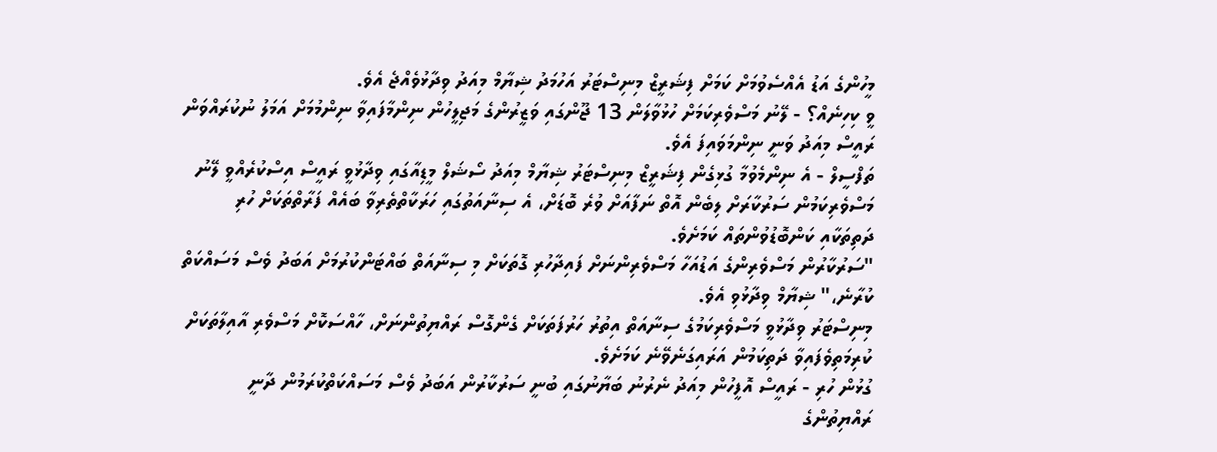މީހުންގެ އަޑު އެއްސެވުމަށް ކަމަށް ފިޝަރީޒް މިނިސްޓަރު އަހުމަދު ޝިޔާމް މިއަދު ވިދާޅުވެއްޖެ އެވެ.
ވީ ކިހިނެއް؟ - ލޭނު މަސްވެރިކަމަށް ހުޅުވާލަން 13 ޖޫންގައި ވަޒީރުންގެ މަޖިލީހުން ނިންމާފައިވާ ނިންމުމަށް އަމަލު ނުކުރައްވަން ރައީސް މިއަދު ވަނީ ނިންމަވައިފަ އެވެ.
ތަފްސީލް - އެ ނިންމެވުމާ ގުޅިގެން ފިޝަރީޒް މިނިސްޓަރު ޝިޔާމް މިއަދު ސޯޝަލް މީޑިއާގައި ވިދާޅުވީ ރައީސް އިސްކުރެއްވީ ލޭނު މަސްވެރިކަމުން ސަރުކާރަށް ލިބެން އޮތް ނަފާއަށް ވުރެ ބޮޑަށް، އެ ސިނާއަތުގައި ހަރަކާތްތެރިވާ ބައެއް ފަރާތްތަކަށް ހުރި ދަތިތަކާއި ކަންބޮޑުވުންތައް ކަމަށެވެ.
"ސަރުކާރުން މަސްވެރިންގެ އަޑުއަހާ މަސްވެރިންނަށް ފައިދާހުރި ގޮތަކަށް މި ސިނާއަތް ބައްޓަންކުރުމަށް އަބަދު ވެސް މަސައްކަތް ކުރާނެ،" ޝިޔާމް ވިދާޅުވި އެވެ.
މިނިސްޓަރު ވިދާޅުވީ މަސްވެރިކަމުގެ ސިނާއަތް އިތުރު ހަރުފަތަކަށް ގެންގޮސް ރައްޔިތުންނަށް، ހާއްސަކޮށް މަސްވެރި އާއިލާތަކަށް ކުރިމަތިވެފައިވާ ދަތިކަމުން އަރައިގަނެވޭނެ ކަމަށެވެ.
ގުޅުން ހުރި - ރައީސް އޮފީހުން މިއަދު ނެރުނު ބަޔާނުގައި ބުނީ ސަރުކާރުން އަބަދު ވެސް މަސައްކަތްކުރަމުން ދާނީ ރައްޔިތުންގެ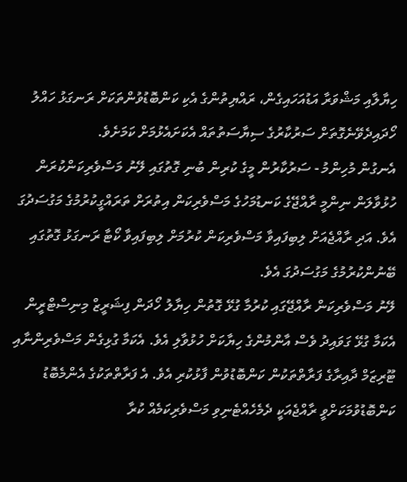ހިޔާލާއި މަޝްވަރާ އަޑުއަހައިގެން، ރައްޔިތުންގެ އެކި ކަންބޮޑުވުންތަކަށް ރަނގަޅު ހައްލު ހޯދައިދެވޭނެގޮތަށް ސަރުކާރުގެ ސިޔާސަތުތައް އެކަށައެޅުމަށް ކަމަށެވެ.
އެނގުން މުހިންމު - ސަރުކާރުން މީގެ ކުރިން ބުނި ގޮތުގައި ލޭނު މަސްވެރިކަންކުރަން ހުޅުވާލަން ނިންމީ ރާއްޖޭގެ ކަނޑުމަހުގެ މަސްވެރިކަން އިތުރަށް ތަރައްގީކުރުމުގެ މަގުސަދުގަ އެވެ. އަދި ރާއްޖެއަށް ލިބިފައިވާ މަސްވެރިކަން ކުރުމަށް ލިބިފައިވާ ކޯޓާ ރަނގަޅު ގޮތުގައި ބޭނުންކުރުމުގެ މަގުސަދުގަ އެވެ.
ލޭނު މަސްވެރިކަން ރާއްޖޭގައި ކުރުމާ ގުޅޭ ގޮތުން ހިޔާލު ހޯދަން ފިޝަރީޒް މިނިސްޓްރީން އެކަމާ ގުޅޭ ގަވައިދު ވެސް އާންމުންގެ ހިޔާކަށް ހުޅުވާލި އެވެ. އެކަމާ ގުޅިގެން މަސްވެރިންނާއި ޓޫރިޒަމް ދާއިރާގެ ފަރާތްތަކުން ކަންބޮޑުވުން ފާޅުކުރި އެވެ. އެ ފަރާތްތަކުގެ އެންމެބޮޑު ކަންބޮޑުވުމަކަށްވީ ރާއްޖެއަކީ ދެމެހެއްޓެނިވި މަސްވެރިކަމެއް ކުރާ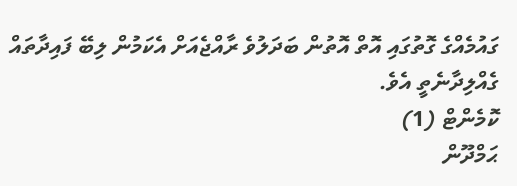ގައުމެއްގެ ގޮތުގައި އޮތް އޮތުން ބަދަލުވެ ރާއްޖެއަށް އެކަމުން ލިބޭ ފައިދާތައް ގެއްލިދާނެތީ އެވެ.
ކޮމެންޓް (1)
ޙަމްދޫން